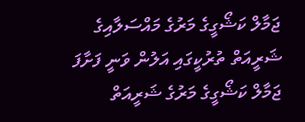ޖަމާލް ކަޝޯގީގެ މަރުގެ މައްސަލާއިގެ ޝަރީއަތް ތުރުކީގައި އަލުން ވަނީ ފަށާފަ
ޖަމާލް ކަޝޯގީގެ މަރުގެ ޝަރީއަތް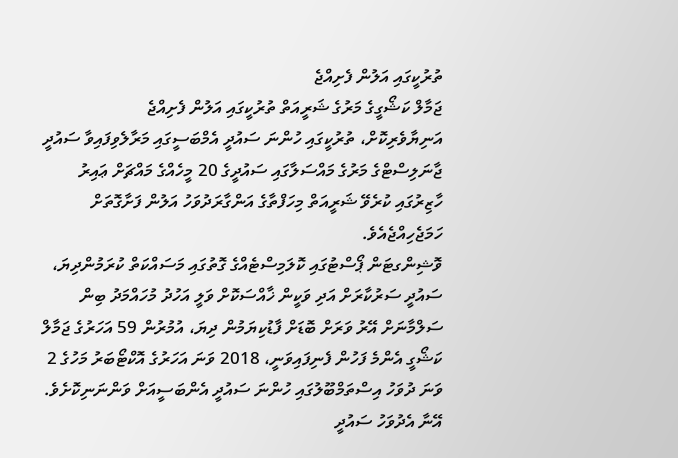ތުރުކީގައި އަލުން ފެށިއްޖެ
ޖަމާލް ކަޝޯގީގެ މަރުގެ ޝަރީއަތް ތުރުކީގައި އަލުން ފެށިއްޖެ
އަނިޔާވެރިކޮށް، ތުރުކީގައި ހުންނަ ސައުދީ އެމްބަސީގައި މަރާލެވިފައިވާ ސައުދީ ޖާނަލިސްޓްގެ މަރުގެ މައްސަލާގައި ސައުދީގެ 20 މީހެއްގެ މައްޗަށް ޢައިރު ހާޒިރުގައި ކުރެވޭ ޝަރީއަތް މިހަފްތާގެ އަންގާރަދުވަހު އަލުން ފަށާގޮތަށް ހަމަޖެހިއްޖެއެވެ.
ވޮޝިންގޓަން ޕޯސްޓުގައި ކޮލަމިސްޓެއްގެ ގޮތުގައި މަސައްކަތް ކުރަމުންދިޔަ، ސައުދީ ސަރުކާރަށް އަދި ވަކީން ޚާއްސަކޮށް ވަލީ އަހުދު މުހައްމަދު ބިން ސަލްމާނަށް އޭރު ވަރަށް ބޮޑަށް ފާޑުކިޔަމުން ދިޔަ، އުމުރުން 59 އަހަރުގެ ޖަމާލް ކަޝޯގީ އެންމެ ފަހުން ފެނިފައިވަނީ، 2018 ވަނަ އަހަރުގެ އޮކްޓޯބަރު މަހުގެ 2 ވަނަ ދުވަހު އިސްތަމްބޫލުގައި ހުންނަ ސައުދީ އެންބަސީއަށް ވަންނަނިކޮށެވެ. އޭނާ އެދުވަހު ސައުދީ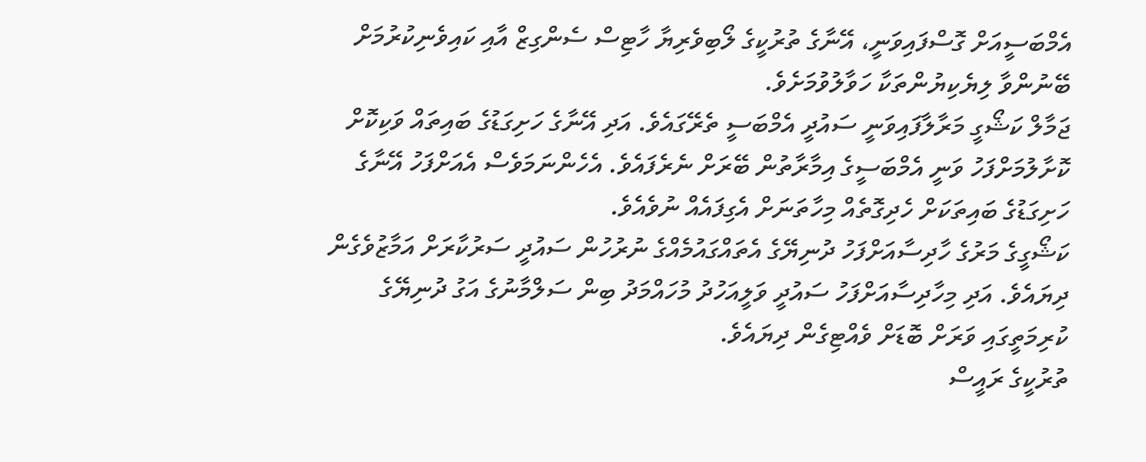އެމްބަސީއަށް ގޮސްފައިވަނީ، އޭނާގެ ތުރުކީގެ ލޯބިވެރިޔާ ހާޓިސް ސެންގިޒް އާއި ކައިވެނިކުރުމަށް ބޭނުންވާ ލިޔެކިޔުންތަކާ ހަވާލުވުމަށެވެ.
ޖަމާލް ކަޝޯގީ މަރާލާފައިވަނީ ސައުދީ އެމްބަސީ ތެރޭގައެވެ. އަދި އޭނާގެ ހަށިގަޑުގެ ބައިތައް ވަކިކޮށް ކޮށާލުމަށްފަހު ވަނީ އެމްބަސީގެ އިމާރާތުން ބޭރަށް ނެރެފައެވެ. އެހެންނަމަވެސް އެއަށްފަހު އޭނާގެ ހަށިގަޑުގެ ބައިތަކަށް ހެދިގޮތެއް މިހާތަނަށް އެގިފައެއް ނުވެއެވެ.
ކަޝޯގީގެ މަރުގެ ހާދިސާއަށްފަހު ދުނިޔޭގެ އެތައްގައުމެއްގެ ނުރުހުން ސައުދީ ސަރުކާރަށް އަމާޒުވެގެން ދިޔައެވެ. އަދި މިހާދިސާއަށްފަހު ސައުދީ ވަލީއަހުދު މުހައްމަދު ބިން ސަލްމާނުގެ އަގު ދުނިޔޭގެ ކުރިމަތީގައި ވަރަށް ބޮޑަށް ވެއްޓިގެން ދިޔައެވެ.
ތުރުކީގެ ރައީސް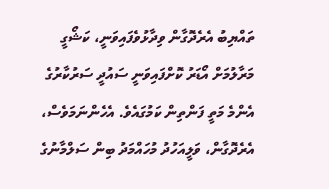ތައްޔިބު އެރެދޮގާން ވިދާޅުވެފައިވަނީ، ކަޝޯގީ މަރާލުމަށް އޯޑަރު ކޮށްފައިވަނީ ސައުދީ ސަރުކާރުގެ އެންމެ މަތީ ފަންތިން ކަމުގައެވެ. އެހެންނަމަވެސް، އެރެދޮގާން، ވަލީއަހުދު މުހައްމަދު ބިން ސަލްމާނުގެ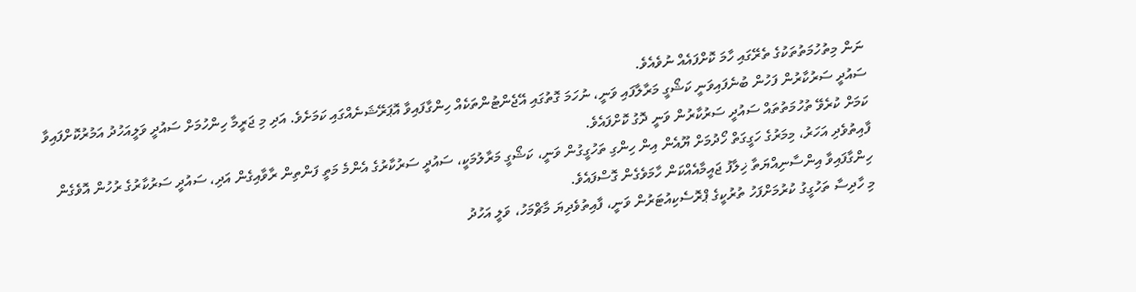ނަން މިތުހުމަތުތަކުގެ ތެރޭގައި ހާމަ ކޮށްފައެއް ނުވެއެވެ.
ސައުދީ ސަރުކާރުން ފަހުން ބުނެފައިވަނީ ކަޝޯގީ މަރާލާފައި ވަނީ، ނުހަމަ ގޮތުގައި އޭޖެންޓުންތަކެއް ހިންގާފައިވާ އޮޕަރޭޝަނެއްގައި ކަމަށެވެ. އަދި މި ޖަރީމާ ހިންހުމަށް ސައުދީ ވަލީއަހުދު އަމުރުކޮށްފައިވާ ކަމަށް ކުރެވޭ ތުހުމަތުތައް ސައުދީ ސަރުކާރުން ވަނީ ދޮގު ކޮށްފައެވެ.
ފާއިތުވެދި އަހަރު، މިމަރުގެ ހަގީގަތް ހޯދުމަށް ޔޫއެން އިން ހިންގި ތަހުގީގުން ވަނީ، ކަޝޯގީ މަރާލުމަކީ، ސައުދީ ސަރުކާރުގެ އެންމެ މަތީ ފަންތިން ރާވާއިގެން އަދި، ސައުދީ ސަރުކާރުގެ ރުހުން އޮވެގެން ހިންގާފައިވާ އިންސާނިއްޔަތާ ޚިލާފު ޖައީމާއެއްކަން ހާމަވެގެން ގޮސްފައެވެ.
މި ހާދިސާ ތަހުގީގު ކުރުމަށްފަހު ތުރުކީގެ ޕްރޮސެކިއުޓަރުން ވަނީ، ފާއިތުވެދިޔަ މާޗްމަހު، ވަލީ އަހުދު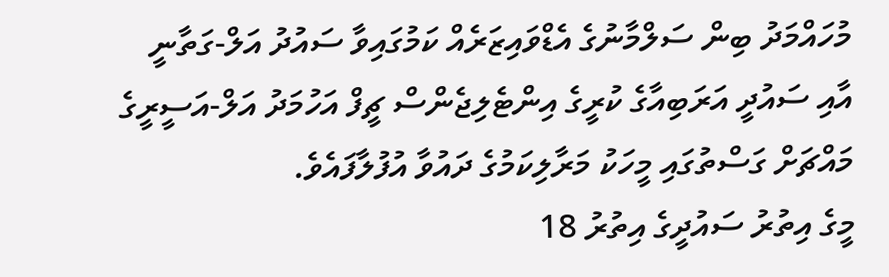މުހައްމަދު ބިން ސަލްމާނުގެ އެޑްވައިޒަރެއް ކަމުގައިވާ ސައުދު އަލް-ގަތާނީ އާއި ސައުދީ އަރަބިއާގެ ކުރީގެ އިންޓެލިޖެންސް ޗީފް އަހުމަދު އަލް-އަސީރީގެ މައްޗަށް ގަސްތުގައި މީހަކު މަރާލިކަމުގެ ދައުވާ އުފުލާފައެވެ.
މީގެ އިތުރު ސައުދީގެ އިތުރު 18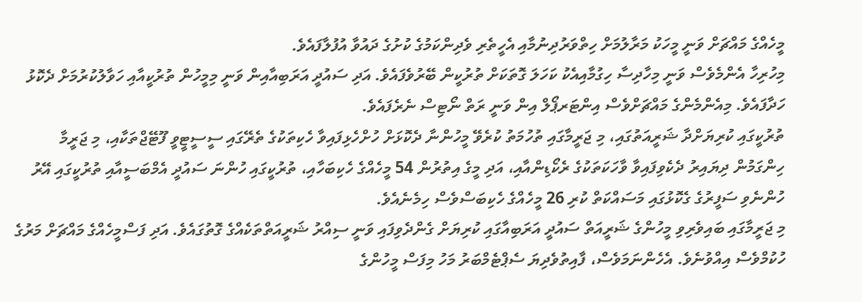މީހެއްގެ މައްޗަށް ވަނީ މީހަކު މަރާލުމަށް ހިތްވަރުދިނުމާއި އެހީތެރި ވެދިންކަމުގެ ކުށުގެ ދައުވާ އުފުލާފައެވެ.
މިހުރިހާ އެންމެވެސް ވަނީ މިހާދިސާ ހިގުމާއިއެކު ކަހަލަ ގޮތަކަށް ތުރުކީން ބޭރުވެފައެވެ. އަދި ސައުދީ އަރަބިއާއިން ވަނީ މިމީހުން ތުރުކީއާއި ހަވާލުކުރުމަށް ދެކޮޅު ހަދާފައެވެ. މިއެންމެންގެ މައްޗަށްވެސް އިންޓަރޕޯލް އިން ވަނީ ރަތް ނޯޓިސް ނެރެފައެވެ.
ތުރުކީގައި ކުރިޔަށްދާ ޝަރީއަތުގައި، މި ޖަރީމާގައި ތުހުމަތު ކުރެވޭ މީހުންނާ ދެކޮޅަށް ހުށްހެޅިފައިވާ ހެކިތަކުގެ ތެރޭގައި ސީސީޓީވީ ފޫޓޭޖްތަކާއި، މި ޖަރީމާ ހިންގަމުން ދިޔައިރު ދެކެވިފައިވާ ވާހަކަތަކުގެ ރެކޯޑިންއާއި، އަދި މީގެ އިތުރުން 54 މީހެއްގެ ހެކިބަހާއި، ތުރުކީގައި ހުންނަ ސައުދީ އެމްބަސީއާއި ތުރުކީގައި އޭރު ހުންނެވި ސަފީރުގެ ގެކޮޅުގައި މަސައްކަތް ކުރި 26 މީހެއްގެ ހެކިބަސްވެސް ހިމެނެއެވެ.
މި ޖަރީމާގައި ބައިވެރިވި މީހުންގެ ޝަރީއަތް ސައުދީ އަރަބިއާގައި ކުރިޔަށް ގެންދެވިފައި ވަނީ ސިއްރު ޝަރީއަތްތަކެއްގެ ގޮތުގައެވެ. އަދި ފަސްމީހެއްގެ މައްޗަށް މަރުގެ ހުކުމްވެސް އިއްވުނެވެ. އެހެންނަމަވެސް، ފާއިތުވެދިޔަ ސެޕްޓެމްބަރު މަހު މިފަސް މީހުންގެ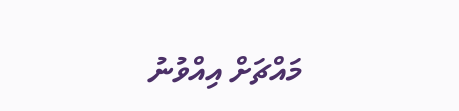މައްޗަށް އިއްވުނު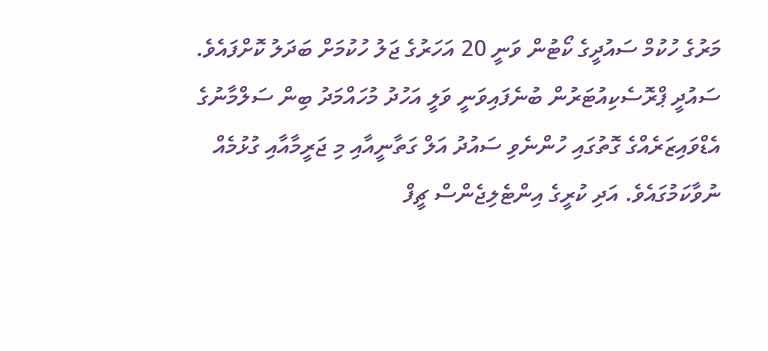މަރުގެ ހުކުމް ސައުދީގެ ކޯޓުން ވަނީ 20 އަހަރުގެ ޖަލު ހުކުމަށް ބަދަލު ކޮށްފައެވެ.
ސައުދީ ޕްރޮސެކިއުޓަރުން ބުނެފައިވަނީ ވަލީ އަހުދު މުހައްމަދު ބިން ސަލްމާނުގެ އެޑްވައިޒަރެއްގެ ގޮތުގައި ހުންނެވި ސައުދު އަލް ގަތާނީއާއި މި ޖަރީމާއާއި ގުޅުމެއް ނުވާކަމުގައެވެ. އަދި ކުރީގެ އިންޓެލިޖެންސް ޗީފް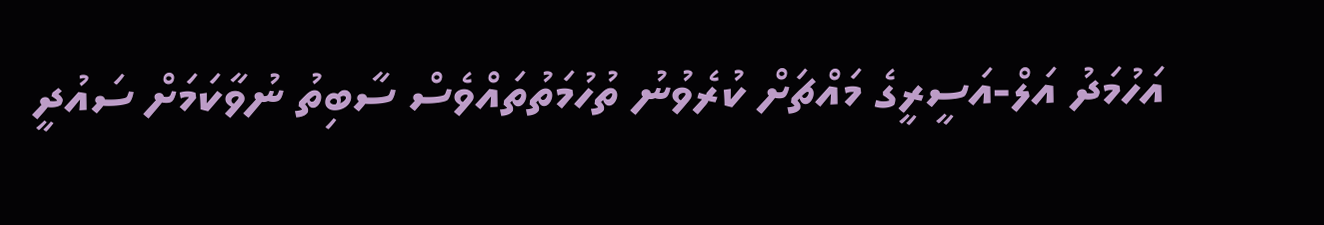އަހުމަދު އަލް-އަސީރީގެ މައްޗަށް ކުރެވުނު ތުހުމަތުތައްވެސް ސާބިތު ނުވާކަމަށް ސައުދީ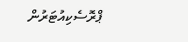ޕްރޮސެކިއުޓަރުން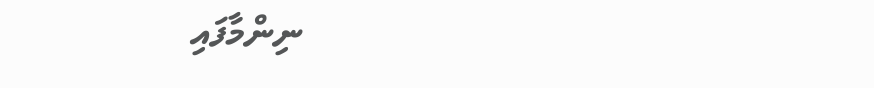ނިންމާފައި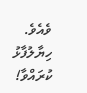ވެއެވެ.
ހިޔާލުފާޅު ކުރައްވާ!